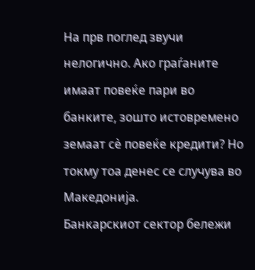На прв поглед звучи нелогично. Ако граѓаните имаат повеќе пари во банките, зошто истовремено земаат сè повеќе кредити? Но токму тоа денес се случува во Македонија.
Банкарскиот сектор бележи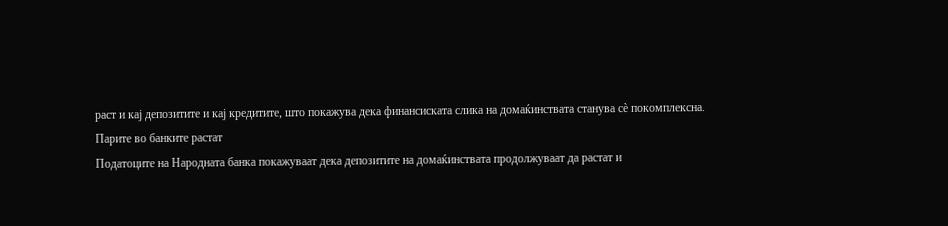раст и кај депозитите и кај кредитите, што покажува дека финансиската слика на домаќинствата станува сè покомплексна.
Парите во банките растат
Податоците на Народната банка покажуваат дека депозитите на домаќинствата продолжуваат да растат и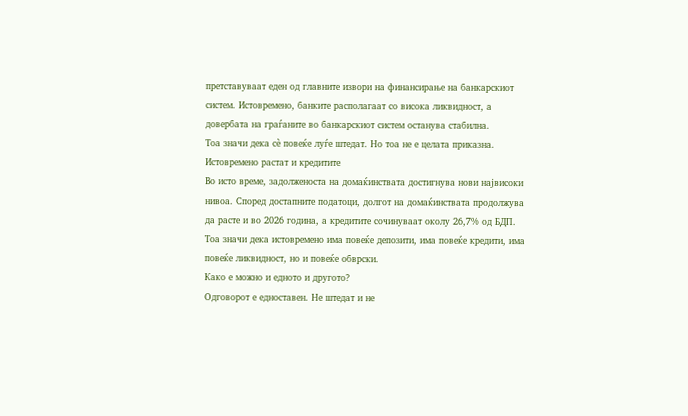претставуваат еден од главните извори на финансирање на банкарскиот систем. Истовремено, банките располагаат со висока ликвидност, а довербата на граѓаните во банкарскиот систем останува стабилна.
Тоа значи дека сè повеќе луѓе штедат. Но тоа не е целата приказна.
Истовремено растат и кредитите
Во исто време, задолженоста на домаќинствата достигнува нови највисоки нивоа. Според достапните податоци, долгот на домаќинствата продолжува да расте и во 2026 година, а кредитите сочинуваат околу 26,7% од БДП.
Тоа значи дека истовремено има повеќе депозити, има повеќе кредити, има повеќе ликвидност, но и повеќе обврски.
Како е можно и едното и другото?
Одговорот е едноставен. Не штедат и не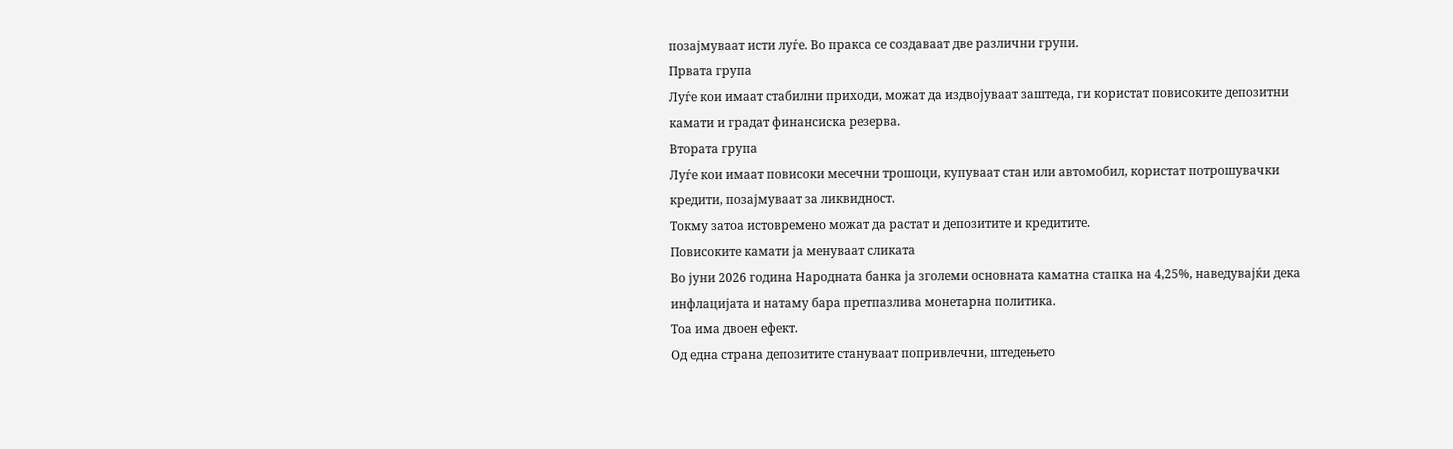позајмуваат исти луѓе. Во пракса се создаваат две различни групи.
Првата група
Луѓе кои имаат стабилни приходи, можат да издвојуваат заштеда, ги користат повисоките депозитни камати и градат финансиска резерва.
Втората група
Луѓе кои имаат повисоки месечни трошоци, купуваат стан или автомобил, користат потрошувачки кредити, позајмуваат за ликвидност.
Токму затоа истовремено можат да растат и депозитите и кредитите.
Повисоките камати ја менуваат сликата
Во јуни 2026 година Народната банка ја зголеми основната каматна стапка на 4,25%, наведувајќи дека инфлацијата и натаму бара претпазлива монетарна политика.
Тоа има двоен ефект.
Од една страна депозитите стануваат попривлечни, штедењето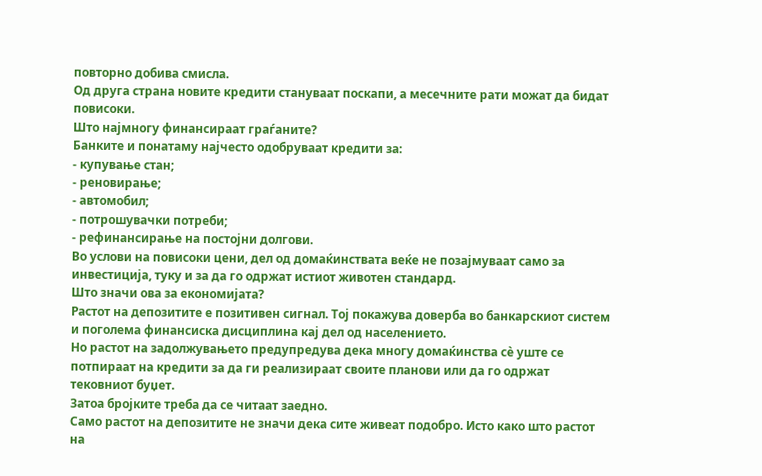повторно добива смисла.
Од друга страна новите кредити стануваат поскапи, а месечните рати можат да бидат повисоки.
Што најмногу финансираат граѓаните?
Банките и понатаму најчесто одобруваат кредити за:
- купување стан;
- реновирање;
- автомобил;
- потрошувачки потреби;
- рефинансирање на постојни долгови.
Во услови на повисоки цени, дел од домаќинствата веќе не позајмуваат само за инвестиција, туку и за да го одржат истиот животен стандард.
Што значи ова за економијата?
Растот на депозитите е позитивен сигнал. Тој покажува доверба во банкарскиот систем и поголема финансиска дисциплина кај дел од населението.
Но растот на задолжувањето предупредува дека многу домаќинства сè уште се потпираат на кредити за да ги реализираат своите планови или да го одржат тековниот буџет.
Затоа бројките треба да се читаат заедно.
Само растот на депозитите не значи дека сите живеат подобро. Исто како што растот на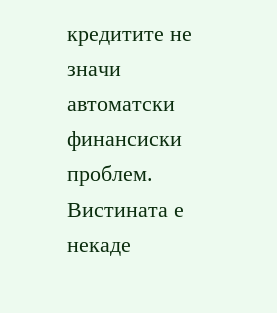кредитите не значи автоматски финансиски проблем.
Вистината е некаде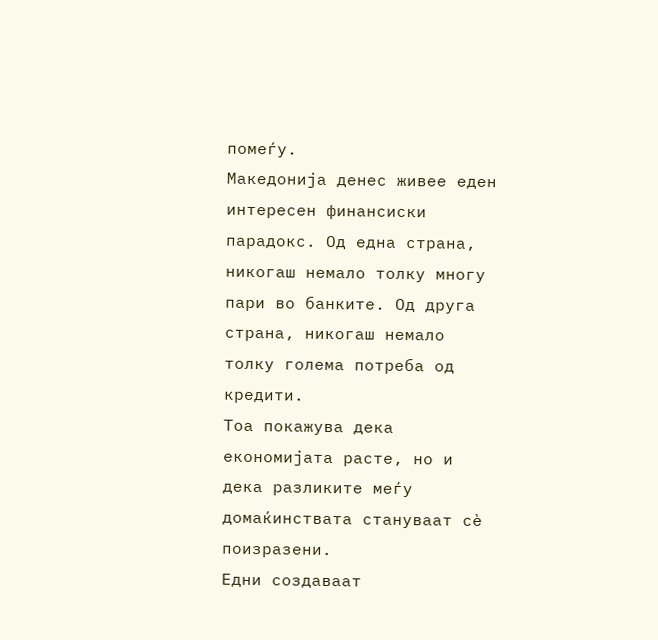помеѓу.
Македонија денес живее еден интересен финансиски парадокс. Од една страна, никогаш немало толку многу пари во банките. Од друга страна, никогаш немало толку голема потреба од кредити.
Тоа покажува дека економијата расте, но и дека разликите меѓу домаќинствата стануваат сè поизразени.
Едни создаваат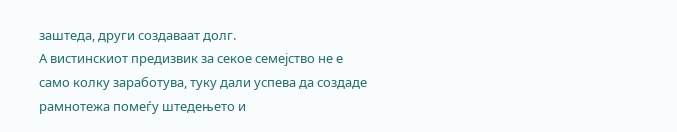заштеда, други создаваат долг.
А вистинскиот предизвик за секое семејство не е само колку заработува, туку дали успева да создаде рамнотежа помеѓу штедењето и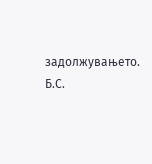задолжувањето.
Б.С.